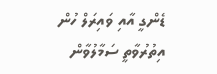ޑެންގީ އާއި ވައިރަލް ހުން އިތުރުވާތީ ސަމާލުވާން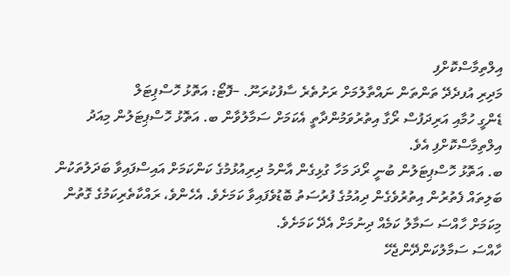އިލްތިމާސްކޮށްފި
މަދިރި އުފދެދޭ ތަންތަން ނައްތާލުމަށް ރަށުތެރެ ސާފުކުރަނޫ. –ފޮޓޯ: އަތޮޅު ހޮސްޕިޓަލް
ޑެންގީ ހުމާއި އަރިދަފުސް ރޯގާ އިތުރުވަމުންދާތީ އެކަމަށް ސަމާލުވާން ބ. އަތޮޅު ހޮސްޕިޓަލުން މިއަދު އިލްތިމާސްކޮށްފި އެވެ.
ބ. އަތޮޅު ހޮސްޕިޓަލުން ބުނީ ރޯދަ މަހާ ގުޅިގެން އާންމު ދިރިއުޅުމުގެ ކަންކަމަށް އައިސްފައިވާ ބަދަލުތަކުން ބަލިތައް ފެތުރުން އިތުރުވެގެން ދިއުމުގެ ފުރުސަތު ބޮޑުވެފައިވާ ކަމަށެވެ. އެހެންވެ، ރައްކާތެރިކަމުގެ ގޮތުން މިކަމަށް ހާއްސަ ސަމާލު ކަމެއް ދިނުމަށް އެދޭ ކަމަށެވެ.
ހާއްސަ ސަމާލުކަންދޭންޖެހޭ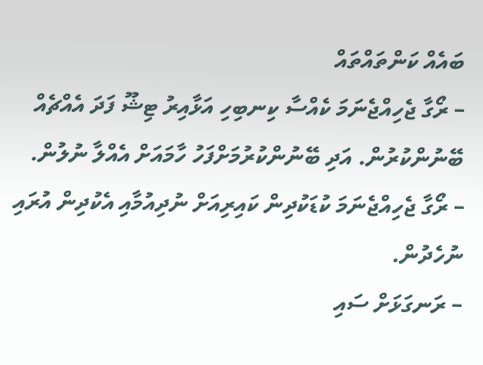ބައެއް ކަންތައްތައް
– ރޯގާ ޖެހިއްޖެނަމަ ކެއްސާ ކިނބިހި އަޅާއިރު ޓިޝޫ ފަދަ އެއްޗެއް ބޭނުންކުރުން. އަދި ބޭނުންކުރުމަށްފަހު ހާމައަށް އެއްލާ ނުލުން.
– ރޯގާ ޖެހިއްޖެނަމަ ކުޑަކުދިން ކައިރިއަށް ނުދިއުމާއި އެކުދިން އުރައި ނުހެދުން.
– ރަނގަޅަށް ސައި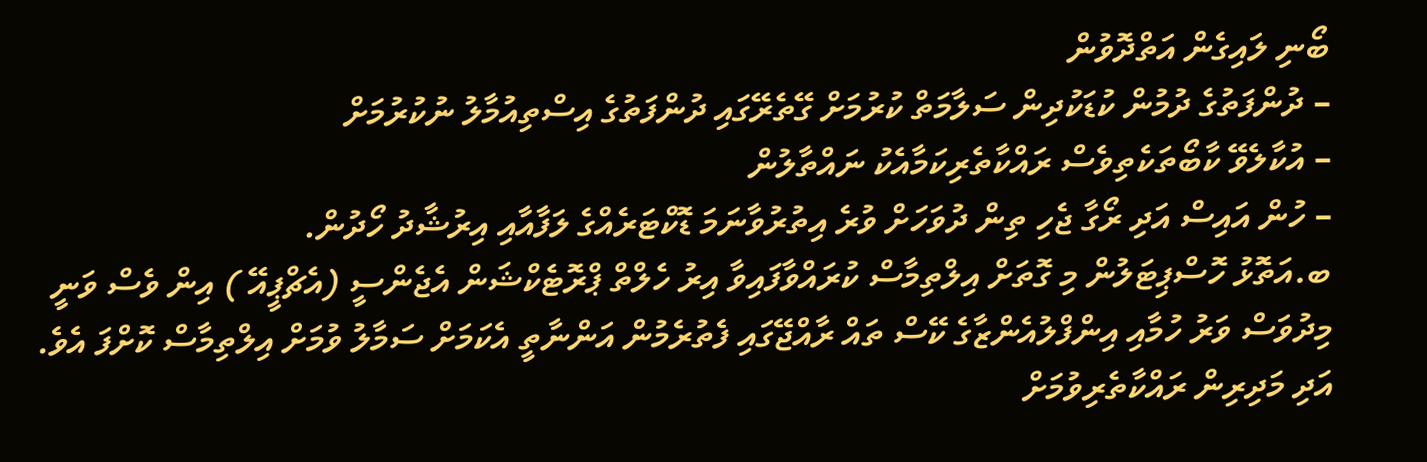ބޯނި ލައިގެން އަތްދޮވުން
– ދުންފަތުގެ ދުމުން ކުޑަކުދިން ސަލާމަތް ކުރުމަށް ގޭތެރޭގައި ދުންފަތުގެ އިސްތިއުމާލު ނުކުރުމަށް
– އުކާލެވޭ ކާބޯތަކެތިވެސް ރައްކާތެރިކަމާއެކު ނައްތާލުން
– ހުން އައިސް އަދި ރޯގާ ޖެހި ތިން ދުވަހަށް ވުރެ އިތުރުވާނަމަ ޑޮކްޓަރެއްގެ ލަފާއާއި އިރުޝާދު ހޯދުން.
ބ.އަތޮޅު ހޮސްޕިޓަލުން މި ގޮތަށް އިލްތިމާސް ކުރައްވާފައިވާ އިރު ހެލްތް ޕްރޮޓެކްޝަން އެޖެންސީ (އެޗްޕީއޭ ) އިން ވެސް ވަނީ މިދުވަސް ވަރު ހުމާއި އިންފްލުއެންޒާގެ ކޭސް ތައް ރާއްޖޭގައި ފެތުރެމުން އަންނާތީ އެކަމަށް ސަމާލު ވުމަށް އިލްތިމާސް ކޮށްފަ އެވެ.
އަދި މަދިރިން ރައްކާތެރިވުމަށް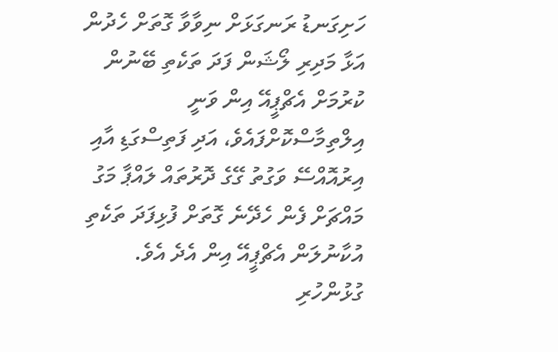ހަށިގަނޑު ރަނގަޅަށް ނިވާވާ ގޮތަށް ހެދުން އަޅާ މަދިރި ލޯޝަން ފަދަ ތަކެތި ބޭނުން ކުރުމަށް އެޗްޕީއޭ އިން ވަނީ އިލްތިމާސްކޮށްފައެވެ، އަދި ފަތިސްގަޑި އާއި އިރުއޮއްސޭ ވަގުތު ގޭގެ ދޮރުތައް ލައްޕާ މަގު މައްޗަށް ފެން ހެދޭނެ ގޮތަށް ފުޅިފަދަ ތަކެތި އުކާނުލަން އެޗްޕީއޭ އިން އެދެ އެވެ.
ގުޅުންހުރި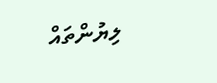ލިޔުންތައް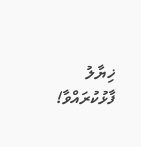ޚިޔާލު ފާޅުކުރައްވާ!